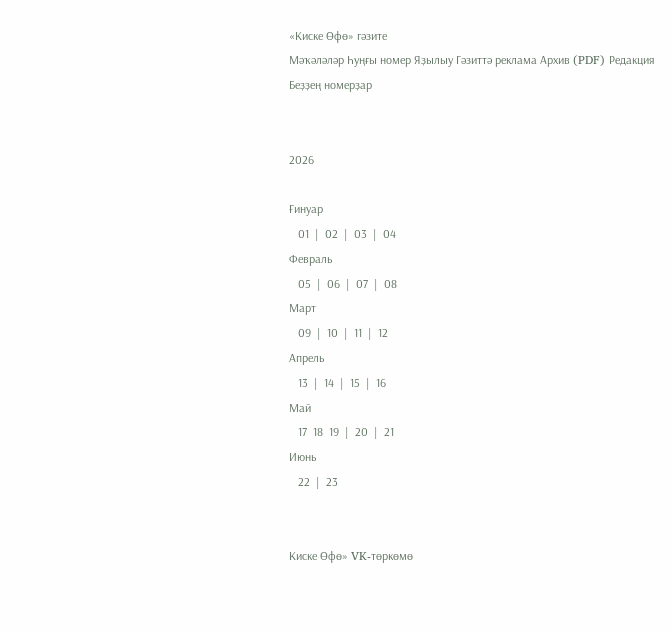«Киске Өфө» гәзите
Мәҡәләләр Һуңғы номер Яҙылыу Гәзиттә реклама Архив (PDF) Редакция
Беҙҙең номерҙар


2026

Ғинуар
   01  |  02  |  03  |  04
Февраль
   05  |  06  |  07  |  08
Март
   09  |  10  |  11  |  12
Апрель
   13  |  14  |  15  |  16
Май
   17  18  19  |  20  |  21
Июнь
   22  |  23


Киске Өфө» VK-төркөмө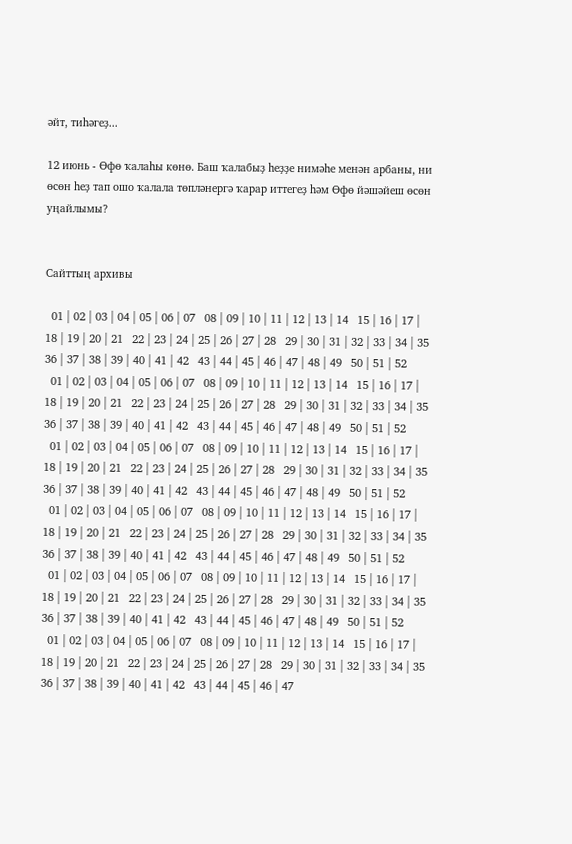әйт, тиһәгеҙ...

12 июнь - Өфө ҡалаһы көнө. Баш ҡалабыҙ һеҙҙе нимәһе менән арбаны, ни өсөн һеҙ тап ошо ҡалала төпләнергә ҡарар иттегеҙ һәм Өфө йәшәйеш өсөн уңайлымы?


Сайттың архивы

  01 | 02 | 03 | 04 | 05 | 06 | 07   08 | 09 | 10 | 11 | 12 | 13 | 14   15 | 16 | 17 | 18 | 19 | 20 | 21   22 | 23 | 24 | 25 | 26 | 27 | 28   29 | 30 | 31 | 32 | 33 | 34 | 35   36 | 37 | 38 | 39 | 40 | 41 | 42   43 | 44 | 45 | 46 | 47 | 48 | 49   50 | 51 | 52
  01 | 02 | 03 | 04 | 05 | 06 | 07   08 | 09 | 10 | 11 | 12 | 13 | 14   15 | 16 | 17 | 18 | 19 | 20 | 21   22 | 23 | 24 | 25 | 26 | 27 | 28   29 | 30 | 31 | 32 | 33 | 34 | 35   36 | 37 | 38 | 39 | 40 | 41 | 42   43 | 44 | 45 | 46 | 47 | 48 | 49   50 | 51 | 52
  01 | 02 | 03 | 04 | 05 | 06 | 07   08 | 09 | 10 | 11 | 12 | 13 | 14   15 | 16 | 17 | 18 | 19 | 20 | 21   22 | 23 | 24 | 25 | 26 | 27 | 28   29 | 30 | 31 | 32 | 33 | 34 | 35   36 | 37 | 38 | 39 | 40 | 41 | 42   43 | 44 | 45 | 46 | 47 | 48 | 49   50 | 51 | 52
  01 | 02 | 03 | 04 | 05 | 06 | 07   08 | 09 | 10 | 11 | 12 | 13 | 14   15 | 16 | 17 | 18 | 19 | 20 | 21   22 | 23 | 24 | 25 | 26 | 27 | 28   29 | 30 | 31 | 32 | 33 | 34 | 35   36 | 37 | 38 | 39 | 40 | 41 | 42   43 | 44 | 45 | 46 | 47 | 48 | 49   50 | 51 | 52
  01 | 02 | 03 | 04 | 05 | 06 | 07   08 | 09 | 10 | 11 | 12 | 13 | 14   15 | 16 | 17 | 18 | 19 | 20 | 21   22 | 23 | 24 | 25 | 26 | 27 | 28   29 | 30 | 31 | 32 | 33 | 34 | 35   36 | 37 | 38 | 39 | 40 | 41 | 42   43 | 44 | 45 | 46 | 47 | 48 | 49   50 | 51 | 52
  01 | 02 | 03 | 04 | 05 | 06 | 07   08 | 09 | 10 | 11 | 12 | 13 | 14   15 | 16 | 17 | 18 | 19 | 20 | 21   22 | 23 | 24 | 25 | 26 | 27 | 28   29 | 30 | 31 | 32 | 33 | 34 | 35   36 | 37 | 38 | 39 | 40 | 41 | 42   43 | 44 | 45 | 46 | 47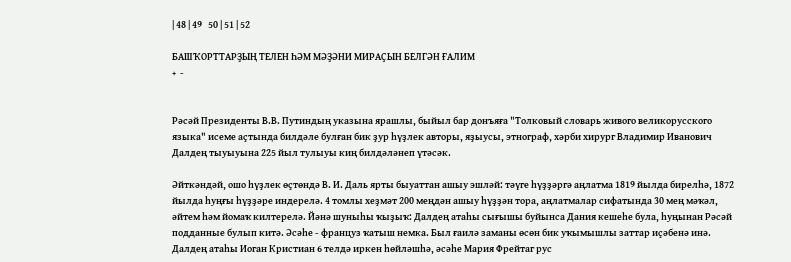| 48 | 49   50 | 51 | 52

БАШҠОРТТАРҘЫҢ ТЕЛЕН ҺӘМ МӘҘӘНИ МИРАҪЫН БЕЛГӘН ҒАЛИМ
+  -


Рәсәй Президенты В.В. Путиндың указына ярашлы, быйыл бар донъяға "Толковый словарь живого великорусского языка" исеме аҫтында билдәле булған бик ҙур һүҙлек авторы, яҙыусы, этнограф, хәрби хирург Владимир Иванович Далдең тыуыуына 225 йыл тулыуы киң билдәләнеп үтәсәк.

Әйткәндәй, ошо һүҙлек өҫтөндә В. И. Даль ярты быуаттан ашыу эшләй: тәүге һүҙҙәргә аңлатма 1819 йылда бирелһә, 1872 йылда һуңғы һүҙҙәре индерелә. 4 томлы хеҙмәт 200 меңдән ашыу һүҙҙән тора, аңлатмалар сифатында 30 мең мәҡәл, әйтем һәм йомаҡ килтерелә. Йәнә шуныһы ҡыҙыҡ: Далдең атаһы сығышы буйынса Дания кешеһе була, һуңынан Рәсәй подданные булып китә. Әсәһе - француз ҡатыш немка. Был ғаилә заманы өсөн бик уҡымышлы заттар иҫәбенә инә. Далдең атаһы Иоган Кристиан 6 телдә иркен һөйләшһә, әсәһе Мария Фрейтаг рус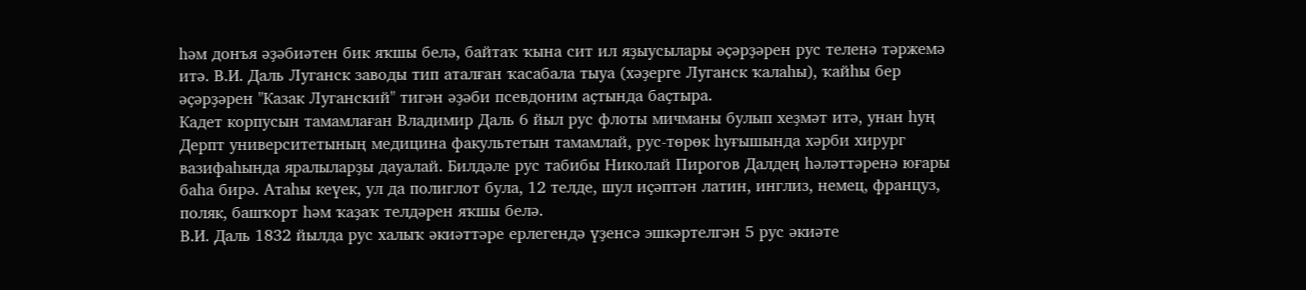һәм донъя әҙәбиәтен бик яҡшы белә, байтаҡ ҡына сит ил яҙыусылары әҫәрҙәрен рус теленә тәржемә итә. В.И. Даль Луганск заводы тип аталған ҡасабала тыуа (хәҙерге Луганск ҡалаһы), ҡайһы бер әҫәрҙәрен "Казак Луганский" тигән әҙәби псевдоним аҫтында баҫтыра.
Кадет корпусын тамамлаған Владимир Даль 6 йыл рус флоты мичманы булып хеҙмәт итә, унан һуң Дерпт университетының медицина факультетын тамамлай, рус-төрөк һуғышында хәрби хирург вазифаһында яралыларҙы дауалай. Билдәле рус табибы Николай Пирогов Далдең һәләттәренә юғары баһа бирә. Атаһы кеүек, ул да полиглот була, 12 телде, шул иҫәптән латин, инглиз, немец, француз, поляк, башҡорт һәм ҡаҙаҡ телдәрен яҡшы белә.
В.И. Даль 1832 йылда рус халыҡ әкиәттәре ерлегендә үҙенсә эшкәртелгән 5 рус әкиәте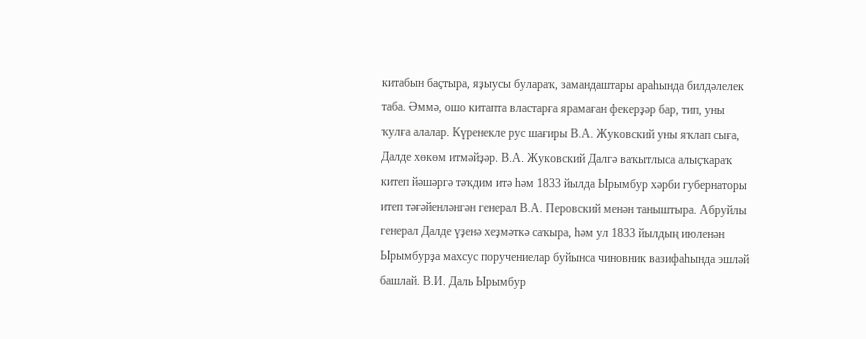китабын баҫтыра, яҙыусы булараҡ, замандаштары араһында билдәлелек таба. Әммә, ошо китапта властарға ярамаған фекерҙәр бар, тип, уны ҡулға алалар. Күренекле рус шағиры В.А. Жуковский уны яҡлап сыға, Далде хөкөм итмәйҙәр. В.А. Жуковский Далгә ваҡытлыса алыҫҡараҡ китеп йәшәргә тәҡдим итә һәм 1833 йылда Ырымбур хәрби губернаторы итеп тәғәйенләнгән генерал В.А. Перовский менән таныштыра. Абруйлы генерал Далде үҙенә хеҙмәткә саҡыра, һәм ул 1833 йылдың июленән Ырымбурҙа махсус поручениелар буйынса чиновник вазифаһында эшләй башлай. В.И. Даль Ырымбур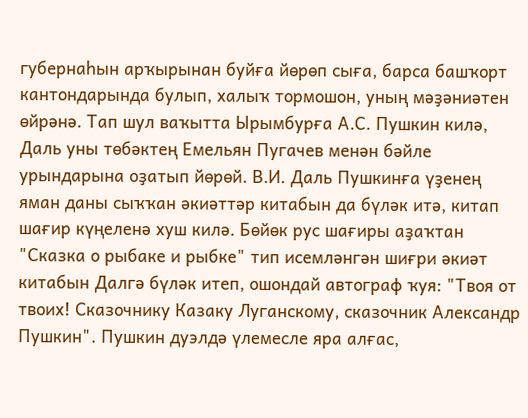губернаһын арҡырынан буйға йөрөп сыға, барса башҡорт кантондарында булып, халыҡ тормошон, уның мәҙәниәтен өйрәнә. Тап шул ваҡытта Ырымбурға А.С. Пушкин килә, Даль уны төбәктең Емельян Пугачев менән бәйле урындарына оҙатып йөрөй. В.И. Даль Пушкинға үҙенең яман даны сыҡҡан әкиәттәр китабын да бүләк итә, китап шағир күңеленә хуш килә. Бөйөк рус шағиры аҙаҡтан "Сказка о рыбаке и рыбке" тип исемләнгән шиғри әкиәт китабын Далгә бүләк итеп, ошондай автограф ҡуя: "Твоя от твоих! Сказочнику Казаку Луганскому, сказочник Александр Пушкин". Пушкин дуэлдә үлемесле яра алғас,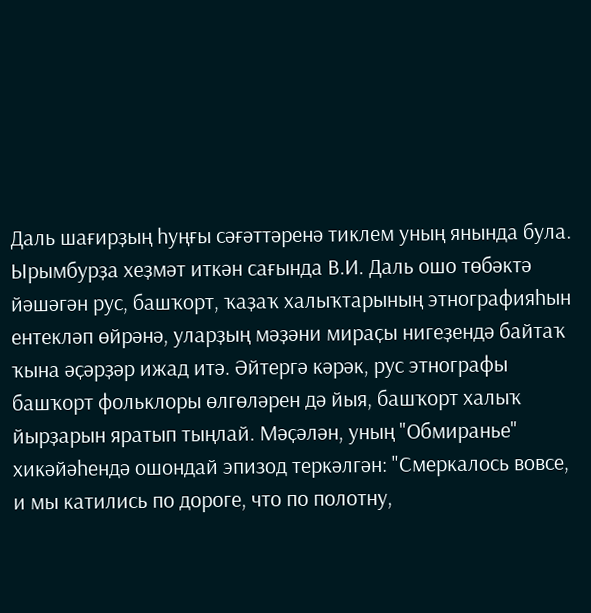Даль шағирҙың һуңғы сәғәттәренә тиклем уның янында була.
Ырымбурҙа хеҙмәт иткән сағында В.И. Даль ошо төбәктә йәшәгән рус, башҡорт, ҡаҙаҡ халыҡтарының этнографияһын ентекләп өйрәнә, уларҙың мәҙәни мираҫы нигеҙендә байтаҡ ҡына әҫәрҙәр ижад итә. Әйтергә кәрәк, рус этнографы башҡорт фольклоры өлгөләрен дә йыя, башҡорт халыҡ йырҙарын яратып тыңлай. Мәҫәлән, уның "Обмиранье" хикәйәһендә ошондай эпизод теркәлгән: "Смеркалось вовсе, и мы катились по дороге, что по полотну,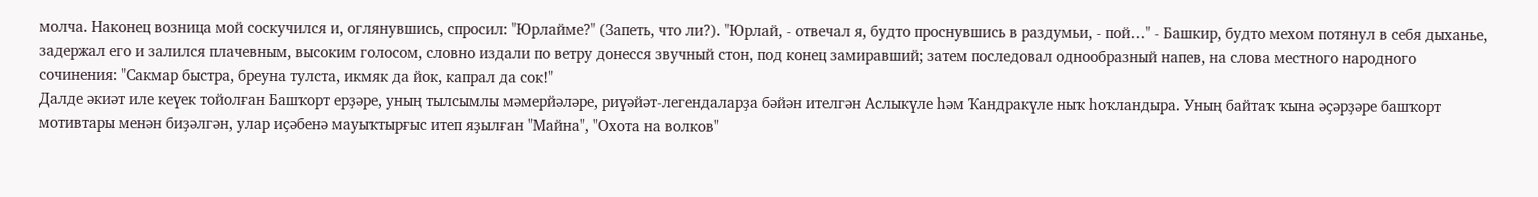молча. Наконец возница мой соскучился и, оглянувшись, спросил: "Юрлайме?" (Запеть, что ли?). "Юрлай, - отвечал я, будто проснувшись в раздумьи, - пой…" - Башкир, будто мехом потянул в себя дыханье, задержал его и залился плачевным, высоким голосом, словно издали по ветру донесся звучный стон, под конец замиравший; затем последовал однообразный напев, на слова местного народного сочинения: "Сакмар быстра, бреуна тулста, икмяк да йок, капрал да сок!"
Далде әкиәт иле кеүек тойолған Башҡорт ерҙәре, уның тылсымлы мәмерйәләре, риүәйәт-легендаларҙа бәйән ителгән Аслыкүле һәм Ҡандракүле ныҡ һоҡландыра. Уның байтаҡ ҡына әҫәрҙәре башҡорт мотивтары менән биҙәлгән, улар иҫәбенә мауыҡтырғыс итеп яҙылған "Майна", "Охота на волков"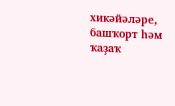хикәйәләре, башҡорт һәм ҡаҙаҡ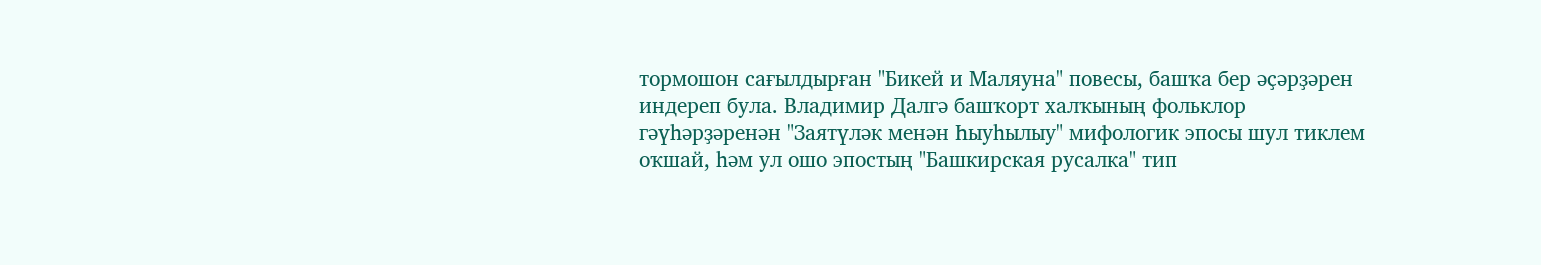тормошон сағылдырған "Бикей и Маляуна" повесы, башҡа бер әҫәрҙәрен индереп була. Владимир Далгә башҡорт халҡының фольклор гәүһәрҙәренән "Заятүләк менән Һыуһылыу" мифологик эпосы шул тиклем оҡшай, һәм ул ошо эпостың "Башкирская русалка" тип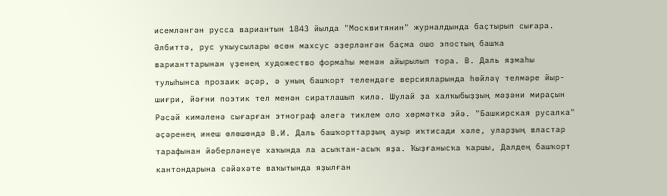исемләнгән русса вариантын 1843 йылда "Москвитянин" журналдында баҫтырып сығара. Әлбиттә, рус уҡыусылары өсөн махсус әҙерләнгән баҫма ошо эпостың башҡа варианттарынан үҙенең художество формаһы менән айырылып тора. В. Даль яҙмаһы тулыһынса прозаик әҫәр, ә уның башҡорт телендәге версияларында һөйләү телмәре йыр-шиғри, йәғни поэтик тел менән сиратлашып килә. Шулай ҙа халҡыбыҙҙың мәҙәни мираҫын Рәсәй кимәленә сығарған этнограф әлегә тиклем оло хөрмәткә эйә. "Башкирская русалка" әҫәренең инеш өлөшөндә В.И. Даль башҡорттарҙың ауыр иҡтисади хәле, уларҙың властар тарафынан йәберләнеүе хаҡында ла асыҡтан-асыҡ яҙа. Ҡыҙғанысҡа ҡаршы, Далдең башҡорт кантондарына сәйәхәте ваҡытында яҙылған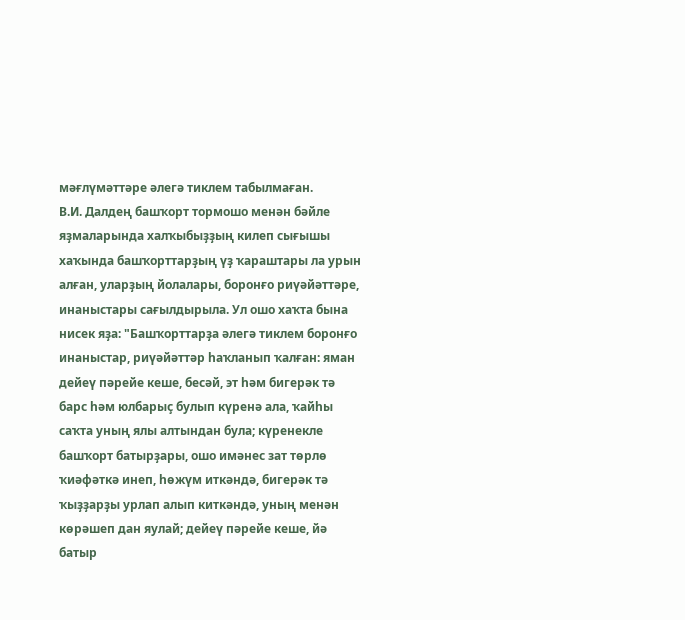мәғлүмәттәре әлегә тиклем табылмаған.
В.И. Далдең башҡорт тормошо менән бәйле яҙмаларында халҡыбыҙҙың килеп сығышы хаҡында башҡорттарҙың үҙ ҡараштары ла урын алған, уларҙың йолалары, боронғо риүәйәттәре, инаныстары сағылдырыла. Ул ошо хаҡта бына нисек яҙа: "Башҡорттарҙа әлегә тиклем боронғо инаныстар, риүәйәттәр һаҡланып ҡалған: яман дейеү пәрейе кеше, бесәй, эт һәм бигерәк тә барс һәм юлбарыҫ булып күренә ала, ҡайһы саҡта уның ялы алтындан була; күренекле башҡорт батырҙары, ошо имәнес зат төрлө ҡиәфәткә инеп, һөжүм иткәндә, бигерәк тә ҡыҙҙарҙы урлап алып киткәндә, уның менән көрәшеп дан яулай; дейеү пәрейе кеше, йә батыр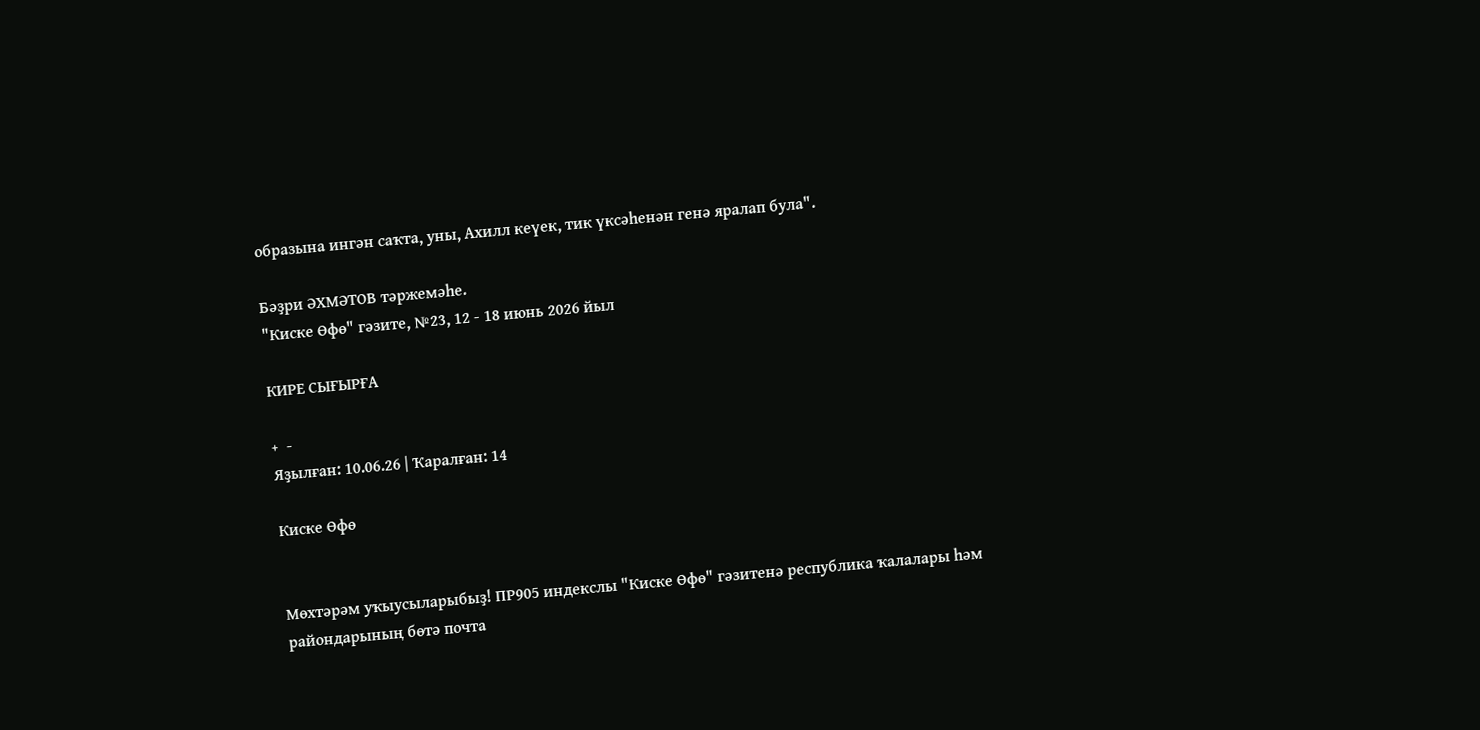образына ингән саҡта, уны, Ахилл кеүек, тик үксәһенән генә яралап була".

Бәҙри ӘХМӘТОВ тәржемәһе.
"Киске Өфө" гәзите, №23, 12 - 18 июнь 2026 йыл

КИРЕ СЫҒЫРҒА

+  -
Яҙылған: 10.06.26 | Ҡаралған: 14

Киске Өфө


Мөхтәрәм уҡыусыларыбыҙ! ПР905 индекслы "Киске Өфө" гәзитенә республика ҡалалары һәм райондарының бөтә почта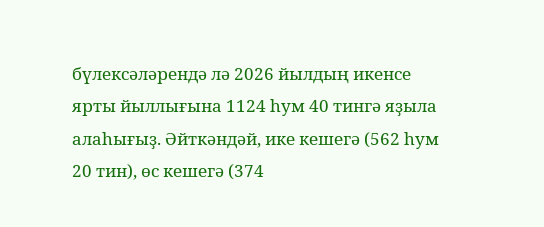бүлексәләрендә лә 2026 йылдың икенсе ярты йыллығына 1124 һум 40 тингә яҙыла алаһығыҙ. Әйткәндәй, ике кешегә (562 һум 20 тин), өс кешегә (374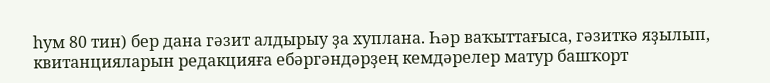һум 80 тин) бер дана гәзит алдырыу ҙа хуплана. Һәр ваҡыттағыса, гәзиткә яҙылып, квитанцияларын редакцияға ебәргәндәрҙең кемдәрелер матур башҡорт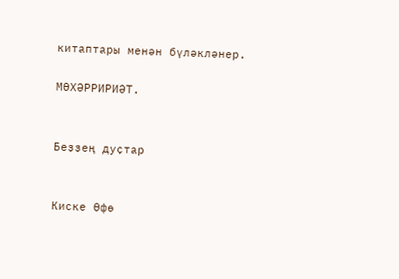китаптары менән бүләкләнер.

МӨХӘРРИРИӘТ.


Беҙҙең дуҫтар


Киске Өфө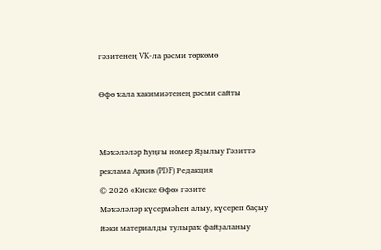гәзитенең VK-ла рәсми төркөмө

Өфө ҡала хакимиәтенең рәсми сайты


Мәҡәләләр Һуңғы номер Яҙылыу Гәзиттә реклама Архив (PDF) Редакция
© 2026 «Киске Өфө» гәзите
Мәҡәләләр күсермәһен алыу, күсереп баҫыу йәки материалды тулыраҡ файҙаланыу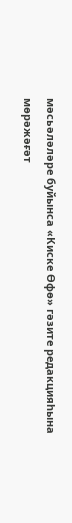мәсьәләләре буйынса «Киске Өфө» гәзите редакцияһына мөрәжәғәт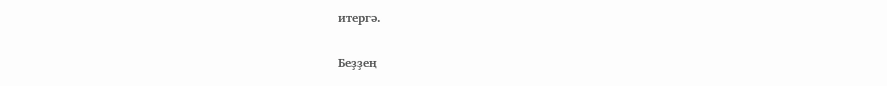итергә.

Беҙҙең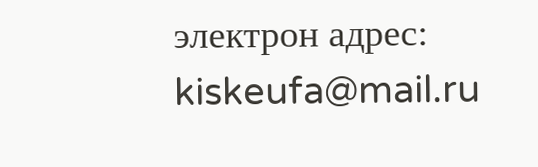электрон адрес: kiskeufa@mail.ru